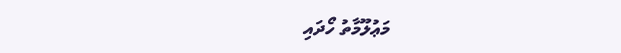މަޢުލޫމާތު ހޯދައި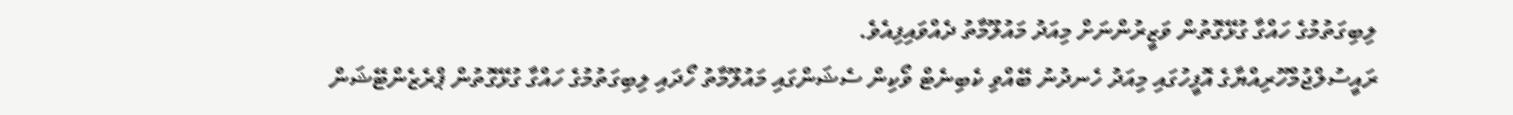ލިބިގަތުމުގެ ހައްގާ ގުޅޭގޮތުން ވަޒީރުންނަށް މިއަދު މައުލޫމާތު ދެއްވައިފިއެވެ.
ރައީސުލްޖުމްހޫރިއްޔާގެ އޮފީހުގައި މިއަދު ހެނދުނު ބޭއްވި ކެބިނެޓް ވޯކިން ސެޝަންގައި މައުލޫމާތު ހޯދައި ލިބިގަތުމުގެ ހައްގާ ގުޅޭގޮތުން ޕްރެޒެންޓޭޝަން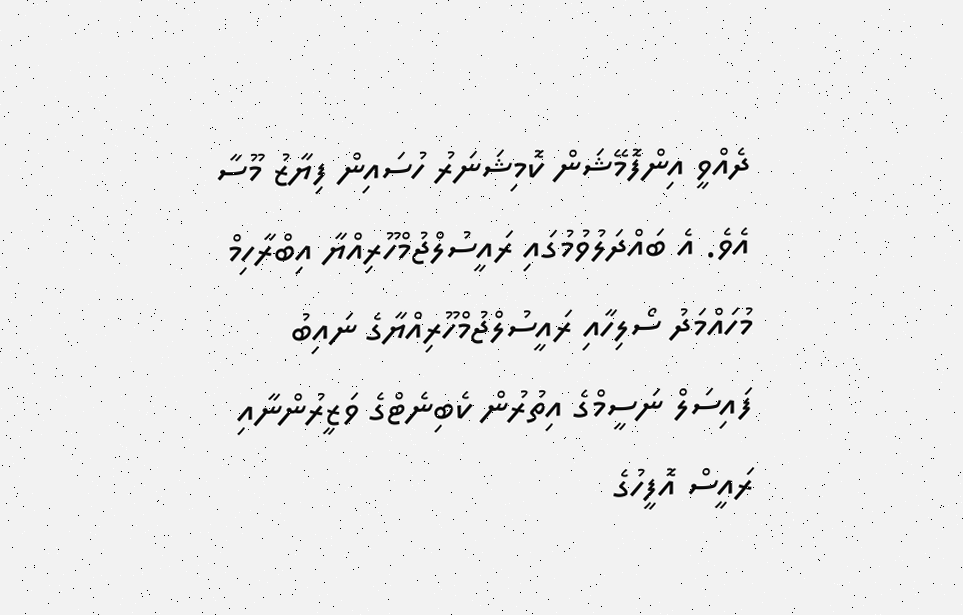ދެއްވީ އިންފޮމޭޝަން ކޮމިޝަނަރު ހުސައިން ފިޔާޒު މޫސާ އެވެ. އެ ބައްދަލުވުމުގައި ރައީސުލްޖުމްހޫރިއްޔާ އިބްރާހިމް މުހައްމަދު ސޯލިހާއި ރައީސުލްޖުމްހޫރިއްޔާގެ ނައިބު ފައިސަލް ނަސީމްގެ އިތުރުން ކެބިނެޓްގެ ވަޒީރުންނާއި ރައީސް އޮފީހުގެ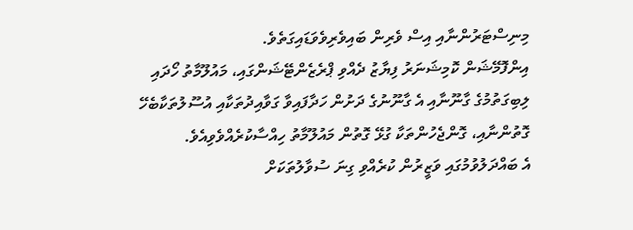މިނިސްޓަރުންނާއި އިސް ވެރިން ބައިވެރިވެވަޑައިގަތެވެ.
އިންފޮމޭޝަން ކޮމިޝަނަރު ފިޔާޒު ދެއްވި ޕްރެޒެންޓޭޝަންގައި، މައުލޫމާތު ހޯދައި ލިބިގަތުމުގެ ގާނޫނާއި އެ ގާނޫނުގެ ދަށުން ހަދާފައިވާ ގަވާއިދުތަކާއި އުސޫލުތަކާބެހޭ ގޮތުންނާއި، ގޮންޖެހުންތަކާ ގުޅޭ ގޮތުން މައުލޫމާތު ހިއްސާކުރެއްވެވިއެވެ.
އެ ބައްދަލުވުމުގައި ވަޒީރުން ކުރެއްވި ގިނަ ސުވާލުތަކަށް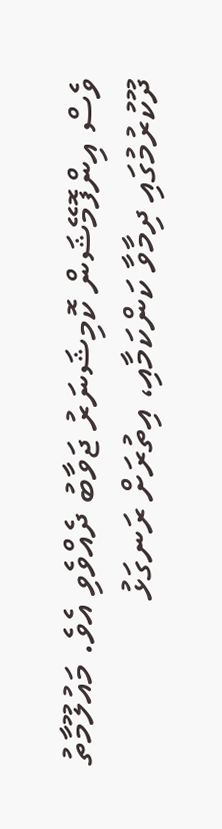ވެސް އިންފޮމޭޝަން ކޮމިޝަނަރު ޖަވާބު ދެއްވެވި އެވެ. މައުލޫމާތު ދޫކުރުމުގައި ދިމާވާ ކަންކަމާއި، އިތުރަށް ރަނގަޅު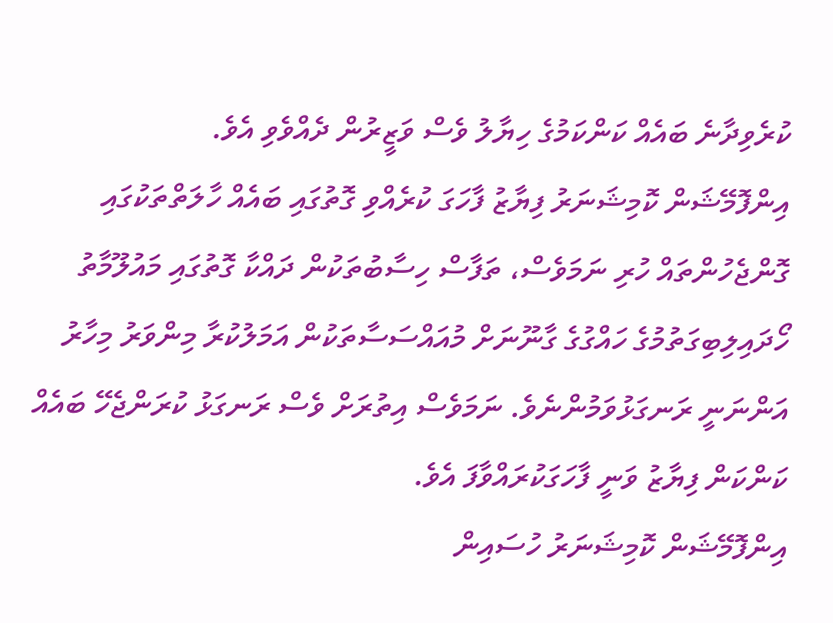ކުރެވިދާނެ ބައެއް ކަންކަމުގެ ހިޔާލު ވެސް ވަޒީރުން ދެއްވެވި އެވެ.
އިންފޮމޭޝަން ކޮމިޝަނަރު ފިޔާޒު ފާހަގަ ކުރެއްވި ގޮތުގައި ބައެއް ހާލަތްތަކުގައި ގޮންޖެހުންތައް ހުރި ނަމަވެސް، ތަފާސް ހިސާބުތަކުން ދައްކާ ގޮތުގައި މައުލޫމާތު ހޯދައިލިބިގަތުމުގެ ހައްގުގެ ގާނޫނަށް މުއައްސަސާތަކުން އަމަލުކުރާ މިންވަރު މިހާރު އަންނަނީ ރަނގަޅުވަމުންނެވެ. ނަމަވެސް އިތުރަށް ވެސް ރަނގަޅު ކުރަންޖެހޭ ބައެއް ކަންކަން ފިޔާޒު ވަނީ ފާހަގަކުރައްވާފަ އެވެ.
އިންފޮމޭޝަން ކޮމިޝަނަރު ހުސައިން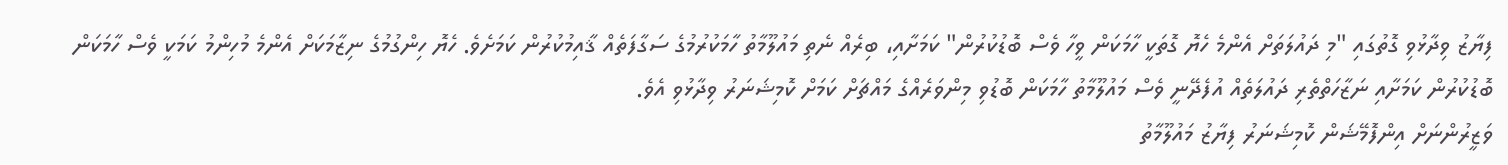ފިޔާޒު ވިދާޅުވި ގޮތުގައި "މި ދައުލަތަށް އެންމެ ހެޔޮ ގޮތަކީ ހާމަކަން ވީހާ ވެސް ބޮޑުކުރުން" ކަމަށާއި، ބިރެއް ނެތި މައުލޫމާތު ހާމަކުރުމުގެ ސަގާފަތެއް ޤާއިމުކުރުން ކަމަށެވެ. ހެޔޮ ހިންގުމުގެ ނިޒާމަކަށް އެންމެ މުހިންމު ކަމަކީ ވެސް ހާމަކަން ބޮޑުކުރުން ކަމަށާއި ނަޒާހަތްތެރި ދައުލަތެއް އުފެދޭނީ ވެސް މައުލޫމާތު ހާމަކަން ބޮޑުވި މިންވަރެއްގެ މައްޗަށް ކަމަށް ކޮމިޝަނަރު ވިދާޅުވި އެވެ.
ވަޒީރުންނަށް އިންފޮމޭޝަން ކޮމިޝަނަރު ފިޔާޒު މައުލޫމާތު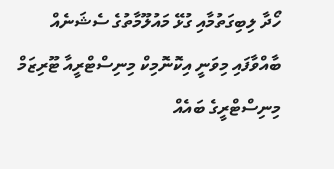ހޯދާ ލިބިގަތުމާއި ގުޅޭ މައުލޫމާތުގެ ސެޝަނެއް ބާއްވާފައި މިވަނީ އިކޮނޮމިކް މިނިސްޓްރީއާ ޓޫރިޒަމް މިނިސްޓްރީގެ ބައެއް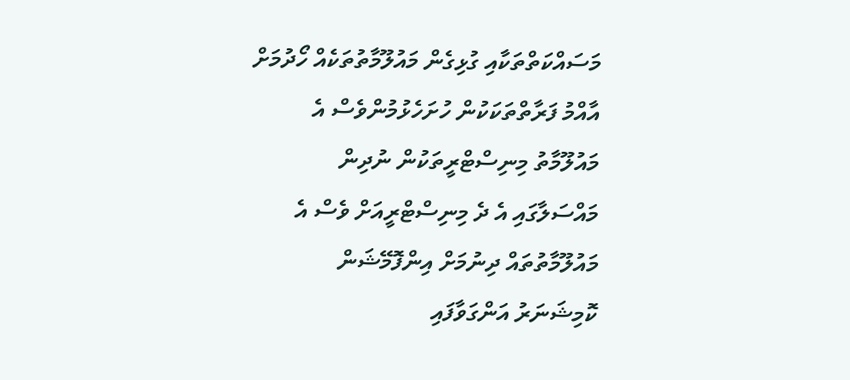މަސައްކަތްތަކާއި ގުޅިގެން މައުލޫމާތުތަކެއް ހޯދުމަށް އާއްމު ފަރާތްތަކަކުން ހުށަހެޅުމުންވެސް އެ މައުލޫމާތު މިނިސްޓްރީތަކުން ނުދިން މައްސަލާގައި އެ ދެ މިނިސްޓްރީއަށް ވެސް އެ މައުލޫމާތުތައް ދިނުމަށް އިންފޮމޭޝަން ކޮމިޝަނަރު އަންގަވާފައި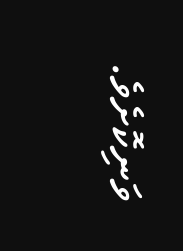ވަނިކޮށެވެ.